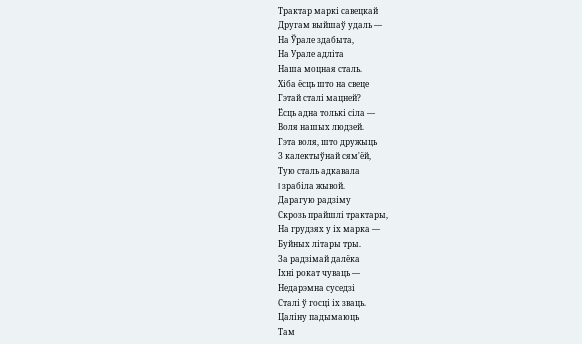Трактар маркі савецкай
Другам выйшаў удаль —
На Ўрале здабыта,
На Урале адліта
Наша моцная сталь.
Хіба ёсць што на свеце
Гэтай сталі мацней?
Ёсць адна толькі сіла —
Воля нашых людзей.
Гэта воля, што дружыць
З калектыўнай сям'ёй,
Тую сталь адкавала
I зрабіла жывой.
Дарагую радзіму
Скрозь прайшлі трактары,
На грудзях у іх марка —
Буйных літары тры.
За радзімай далёка
Іхні рокат чуваць —
Недарэмна суседзі
Сталі ў госці іх зваць.
Цаліну падымаюць
Там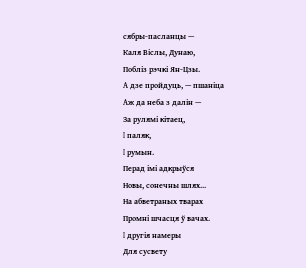сябры-пасланцы —
Каля Віслы, Дунаю,
Побліз рэчкі Ян-Цзы.
А дзе пройдуць, — пшаніца
Аж да неба з далін —
За рулямі кітаец,
I паляк,
I румын.
Перад імі адкрыўся
Новы, сонечны шлях...
На абветраных тварах
Промні шчасця ў вачах.
I другія намеры
Для сусвету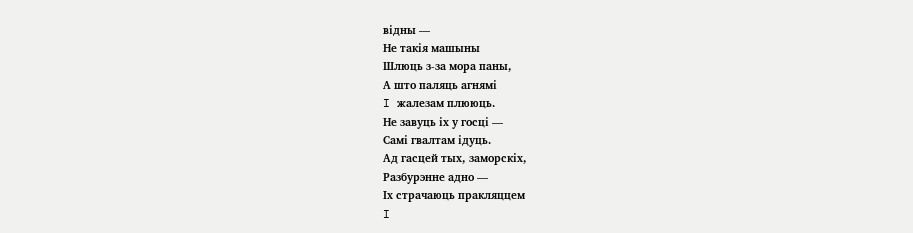відны —
Не такія машыны
Шлюць з-за мора паны,
А што паляць агнямі
I жалезам плююць.
Не завуць іх у госці —
Самі гвалтам ідуць.
Ад гасцей тых, заморскіх,
Разбурэнне адно —
Іх страчаюць пракляццем
I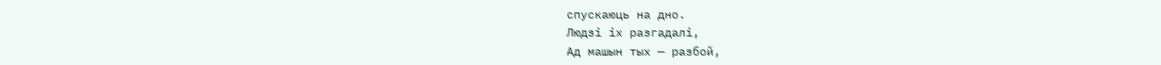спускаюць на дно.
Людзі іх разгадалі,
Ад машын тых — разбой,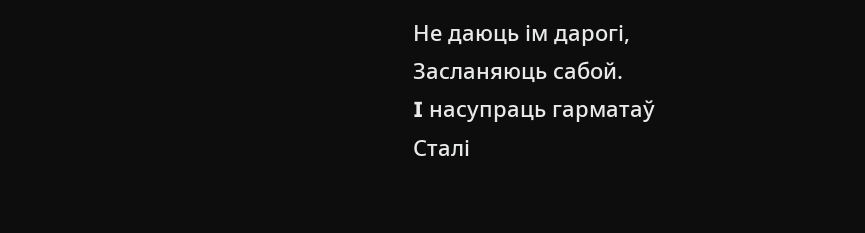Не даюць ім дарогі,
Засланяюць сабой.
I насупраць гарматаў
Сталі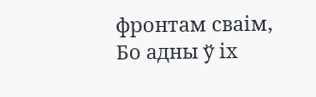фронтам сваім,
Бо адны ў іх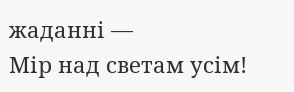жаданні —
Мір над светам усім!